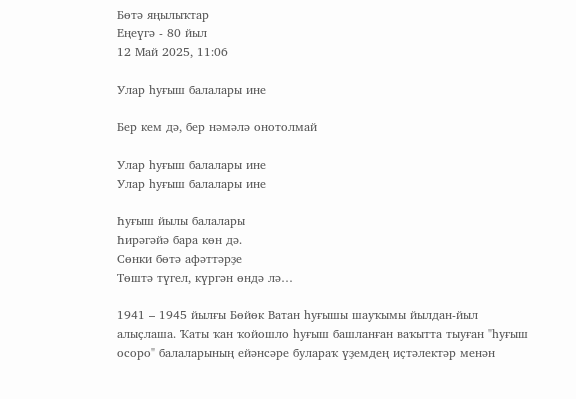Бөтә яңылыҡтар
Еңеүгә - 80 йыл
12 Май 2025, 11:06

Улар һуғыш балалары ине

Бер кем дә, бер нәмәлә онотолмай

Улар һуғыш балалары ине
Улар һуғыш балалары ине

Һуғыш йылы балалары
Һирәгәйә бара көн дә.
Сөнки бөтә афәттәрҙе
Төштә түгел, күргән өндә лә…

1941 – 1945 йылғы Бөйөк Ватан һуғышы шауҡымы йылдан-йыл алыҫлаша. Ҡаты ҡан ҡойошло һуғыш башланған ваҡытта тыуған "һуғыш осоро" балаларының ейәнсәре булараҡ үҙемдең иҫтәлектәр менән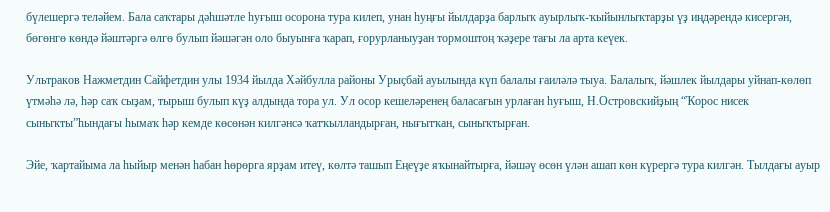бүлешергә теләйем. Бала саҡтары дәһшәтле һуғыш осорона тура килеп, унан һуңғы йылдарҙа барлыҡ ауырлыҡ-ҡыйынлыҡтарҙы үҙ иңдәрендә кисергән, бөгөнгө көндә йәштәргә өлгө булып йәшәгән оло быуынға ҡарап, ғорурланыуҙан тормоштоң ҡәҙере тағы ла арта кеүек.

Ультраков Нажметдин Сайфетдин улы 1934 йылда Хәйбулла районы Урыҫбай ауылында күп балалы ғаиләлә тыуа. Балалыҡ, йәшлек йылдары уйнап-көлөп үтмәһә лә, һәр саҡ сыҙам, тырыш булып күҙ алдында тора ул. Ул осор кешеләренең баласағын урлаған һуғыш, Н.Островскийҙың “Ҡорос нисек сыныҡты”һындағы һымаҡ һәр кемде көсөнән килгәнсә ҡатҡылландырған, нығытҡан, сыныҡтырған.

Эйе, ҡартайыма ла һыйыр менән һабан һөрөрга ярҙам итеү, көлтә ташып Еңеүҙе яҡынайтырға, йәшәү өсөн үлән ашап көн күрергә тура килгән. Тылдағы ауыр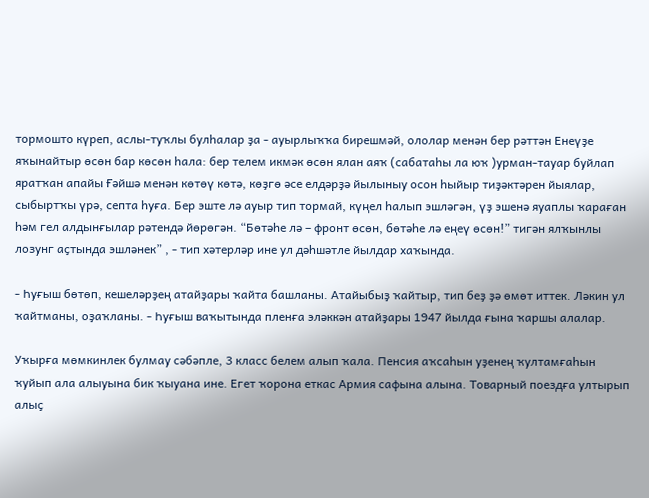тормошто күреп, аслы-туҡлы булһалар ҙа - ауырлыҡҡа бирешмәй, ололар менән бер рәттән Енеүҙе яҡынайтыр өсөн бар көсөн һала: бер телем икмәк өсөн ялан аяҡ (сабатаһы ла юҡ )урман-тауар буйлап яратҡан апайы Ғәйшә менән көтөү көтә, көҙгө әсе елдәрҙә йылыныу осон һыйыр тиҙәктәрен йыялар, сыбыртҡы үрә, септа һуға. Бер эште лә ауыр тип тормай, күңел һалып эшләгән, үҙ эшенә яуаплы ҡараған һәм гел алдынғылар рәтендә йөрөгән. “Бөтәһе лә – фронт өсөн, бөтәһе лә еңеү өсөн!” тигән ялҡынлы лозунг аҫтында эшләнек” , - тип хәтерләр ине ул дәһшәтле йылдар хаҡында.

- Һуғыш бөтөп, кешеләрҙең атайҙары ҡайта башланы. Атайыбыҙ ҡайтыр, тип беҙ ҙә өмөт иттек. Ләкин ул ҡайтманы, оҙаҡланы. - Һуғыш ваҡытында пленға эләккән атайҙары 1947 йылда ғына ҡаршы алалар.

Уҡырға мөмкинлек булмау сәбәпле, 3 класс белем алып ҡала. Пенсия аҡсаһын уҙенең ҡултамғаһын ҡуйып ала алыуына бик ҡыуана ине. Егет ҡорона еткас Армия сафына алына. Товарный поездға ултырып алыҫ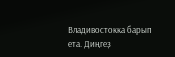Владивостокка барып ета. Диңгеҙ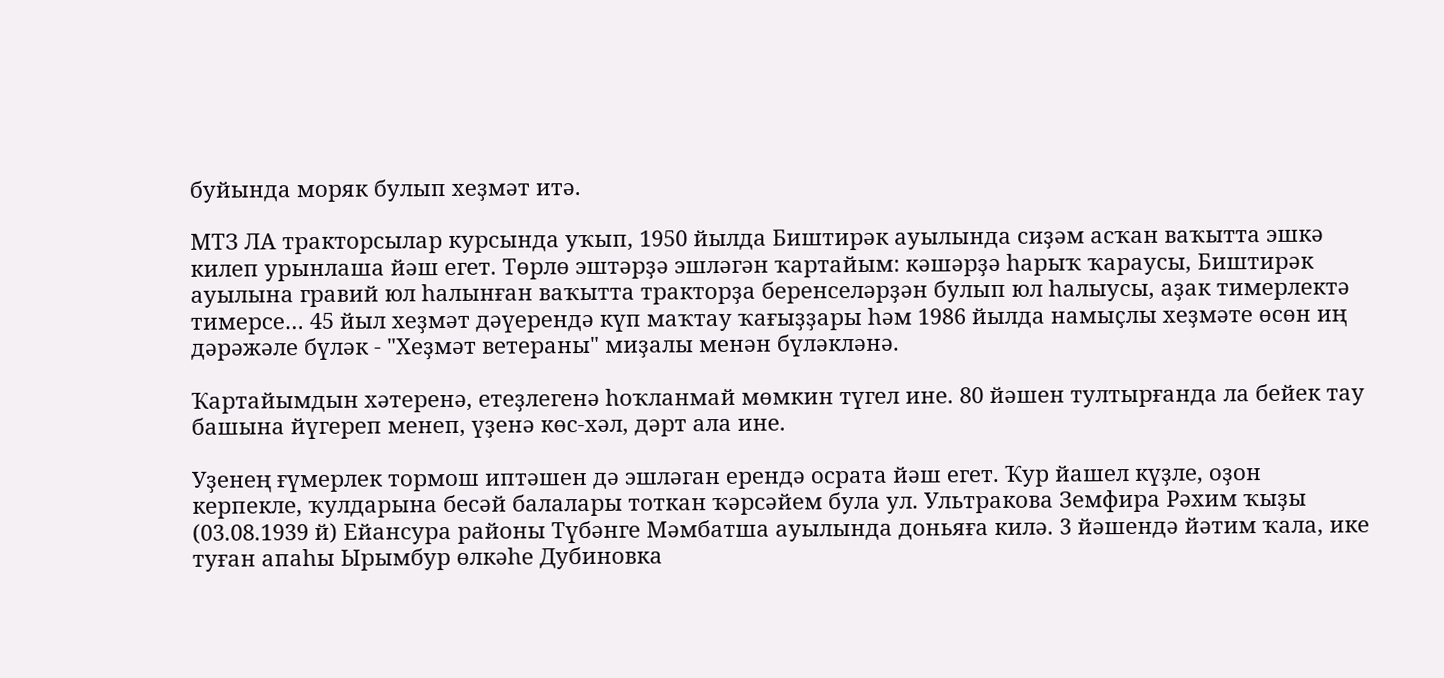буйында моряк булып хеҙмәт итә.

МТЗ ЛА тракторсылар курсында уҡып, 1950 йылда Биштирәк ауылында сиҙәм асҡан ваҡытта эшкә килеп урынлаша йәш егет. Төрлө эштәрҙә эшләгән ҡартайым: кәшәрҙә һарыҡ ҡараусы, Биштирәк ауылына гравий юл һалынған ваҡытта тракторҙа беренселәрҙән булып юл һалыусы, аҙак тимерлектә тимерсе… 45 йыл хеҙмәт дәүерендә күп маҡтау ҡағыҙҙары һәм 1986 йылда намыҫлы хеҙмәте өсөн иң дәрәжәле бүләк - "Хеҙмәт ветераны" миҙалы менән бүләкләнә.

Ҡартайымдын хәтеренә, етеҙлегенә һоҡланмай мөмкин түгел ине. 80 йәшен тултырғанда ла бейек тау башына йүгереп менеп, үҙенә көс-хәл, дәрт ала ине.

Уҙенең ғүмерлек тормош иптәшен дә эшләган ерендә осрата йәш егет. Ҡур йашел күҙле, оҙон керпекле, ҡулдарына бесәй балалары тоткан ҡәрсәйем була ул. Ультракова Земфира Рәхим ҡыҙы (03.08.1939 й) Ейансура районы Түбәнге Мәмбатша ауылында доньяға килә. 3 йәшендә йәтим ҡала, ике туған апаһы Ырымбур өлкәһе Дубиновка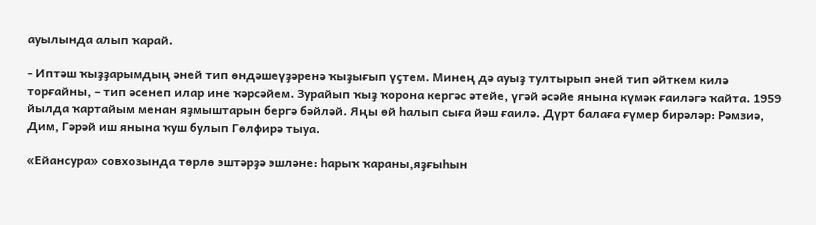ауылында алып ҡарай.

- Иптәш ҡыҙҙарымдың әней тип өндәшеүҙәренә ҡыҙығып үҫтем. Минең дә ауыҙ тултырып әней тип әйткем килә торғайны, – тип әсенеп илар ине ҡәрсәйем. Зурайып ҡыҙ ҡорона кергәс әтейе, үгәй әсәйе янына күмәк ғаиләгә ҡайта. 1959 йылда ҡартайым менан яҙмыштарын бергә бәйләй. Яңы өй һалып сыға йәш ғаилә. Дүрт балаға ғүмер бирәләр: Рәмзиә, Дим, Гәрәй иш янына ҡуш булып Гөлфирә тыуа.

«Ейансура» совхозында төрлө эштәрҙә эшләне: һарыҡ ҡараны,яҙғыһын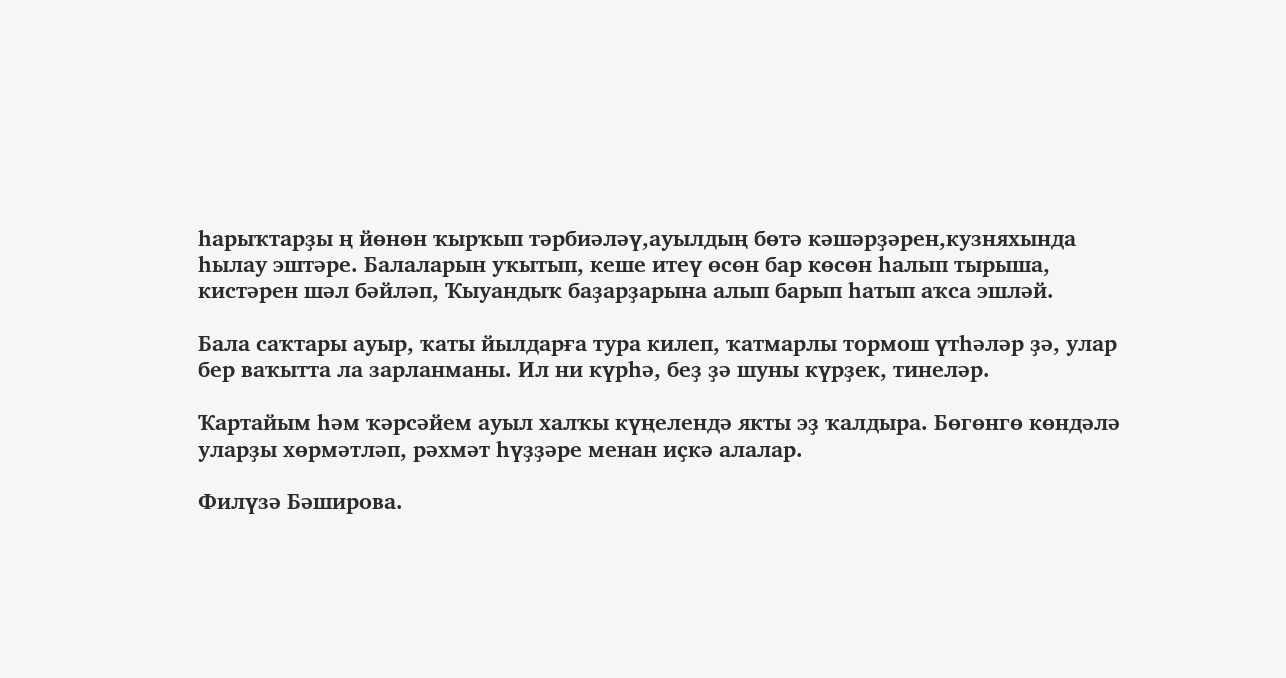һарыҡтарҙы ң йөнөн ҡырҡып тәрбиәләү,ауылдың бөтә кәшәрҙәрен,кузняхында һылау эштәре. Балаларын уҡытып, кеше итеү өсөн бар көсөн һалып тырыша, кистәрен шәл бәйләп, Ҡыуандыҡ баҙарҙарына алып барып һатып аҡса эшләй.

Бала саҡтары ауыр, ҡаты йылдарға тура килеп, ҡатмарлы тормош үтһәләр ҙә, улар бер ваҡытта ла зарланманы. Ил ни күрһә, беҙ ҙә шуны күрҙек, тинеләр.

Ҡартайым һәм ҡәрсәйем ауыл халҡы күңелендә якты эҙ ҡалдыра. Бөгөнгө көндәлә уларҙы хөрмәтләп, рәхмәт һүҙҙәре менан иҫкә алалар.

Филүзә Бәширова.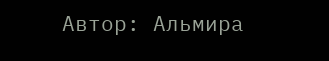Автор: Альмира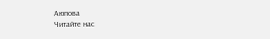Аюпова
Читайте нас